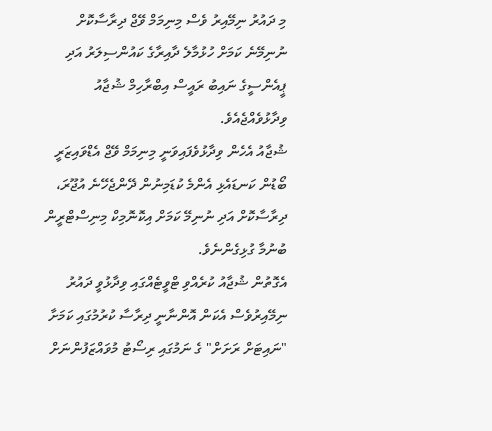މި ދައުރު ނިމޭއިރު ވެސް މިނިމަމް ވޭޖް ދިރާސާކޮށް ނުނިމޭނެ ކަމަށް ހުޅުމާލެ ދާއިރާގެ ކައުންސިލަރު އަދި ޕީއެންސީގެ ނައިބު ރައީސް އިބްރާހިމް ޝުޖާއު ވިދާޅުވެއްޖެއެވެ.
ޝުޖާއު އެހެން ވިދާޅުވެފައިވަނީ މިނިމަމް ވޭޖް އެޑްވައިޒަރީ ބޯޑުން ކަނޑައެޅި އެންމެ ކުޑަމިނުން ދޭންޖެހޭނެ އުޖޫރަ، ދިރާސާކޮށް އަދި ނުނިމޭ ކަމަށް އިކޮނޮމިކް މިނިސްޓްރީން ބުނުމާ ގުޅިގެންނެވެ.
އެގޮތުން ޝުޖާއު ކުރެއްވި ޓްވީޓެއްގައި ވިދާޅުވީ ދައުރު ނިމޭއިރުވެސް އެކަން އޮންނާނީ ދިރާސާ ކުރުމުގައި ކަމަށާ "ނައިޓަށް ރަށަށް" ގެ ނަމުގައި ރިސޯޓު މުވައްޒަފުންނަށް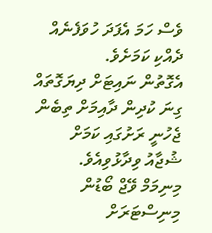ވެސް ހަމަ އެފަދަ ހުވަފެނެއް ދެއްކި ކަމަށެވެ.
އެގޮތުން ނައިޓަށް ދިޔަގޮތައް ގިނަ ކުދިން ދާއިމަށް ތިބެން ޖެހުނީ ރަށުގައި ކަމަށް ޝުޖާއު ވިދާޅުވިއެވެ.
މިނިމަމް ވޭޖް ބޯޑުން މިނިސްޓަރަށް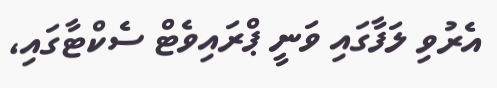އެރުވި ލަފާގައި ވަނީ ޕްރައިވެޓް ސެކްޓާގައި،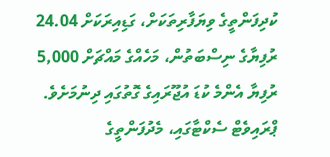ކުދިފަންތީގެ ވިޔަފާރިތަކަށް، ގަޑިއިރަކަށް 24.04 ރުފިޔާގެ ނިސްބަތުން، މަހެއްގެ މައްޗަށް 5,000 ރުފިޔާ އެންމެ ކުޑަ އުޖޫރައިގެ ގޮތުގައި ދިނުމަށެވެ. ޕްރައިވެޓް ސެކްޓާގައި، މެދުފަންތީގެ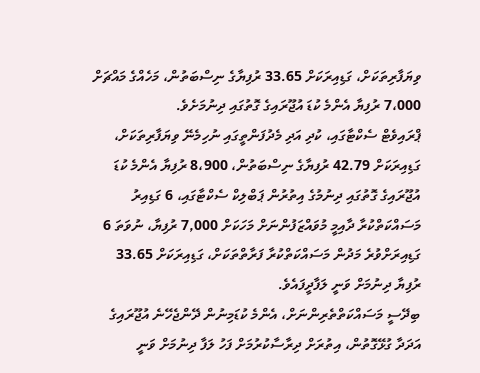ވިޔަފާރިތަކަށް، ގަޑިއިރަކަށް 33.65 ރުފިޔާގެ ނިސްބަތުން، މަހެއްގެ މައްޗަށް 7،000 ރުފިޔާ އެންމެ ކުޑަ އުޖޫރައިގެ ގޮތުގައި ދިނުމަށެވެ.
ޕްރައިވެޓް ސެކްޓާގައި، ކުދި އަދި މެދުފަންތީގައި ނުހިމެނޭ ވިޔަފާރިތަކަށް، ގަޑިއިރަކަށް 42.79 ރުފިޔާގެ ނިސްބަތުން، 8،900 ރުފިޔާ އެންމެ ކުޑަ އުޖޫރައިގެ ގޮތުގައި ދިނުމުގެ އިތުރުން ޕަބްލިކް ސެކްޓާގައި، 6 ގަޑިއިރު މަސައްކަތްކުރާ ދާއިމީ މުވައްޒަފުންނަށް މަހަކަށް 7,000 ރުފިޔާ، ނުވަތަ 6 ގަޑިއިރަށްވުރެ މަދުން މަސައްކަތްކުރާ ފަރާތްތަކަށް، ގަޑިއިރަކަށް 33.65 ރުފިޔާ ދިނުމަށް ވަނީ ލަފާދީފައެވެ.
ބިދޭސީ މަސައްކަތްތެރިންނަށް، އެންމެ ކުޑަމިނުން ދޭންޖެހޭނެ އުޖޫރައިގެ އަދަދާ ގުޅޭގޮތުން، އިތުރަށް ދިރާސާކުރުމަށް ފަހު ލަފާ ދިނުމަށް ވަނީ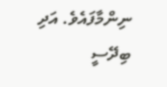ނިންމާފައެވެ. އަދި ބިދޭސީ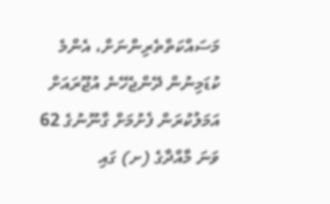މަސައްކަތްތެރިންނަށް، އެންމެ ކުޑަމިނުން ދޭންޖެހޭނެ އުޖޫރައަށް އަމަލުކުރަން ފެށުމަށް ގާނޫނުގެ 62 ވަނަ މާއްދާގެ (ށ) ގައި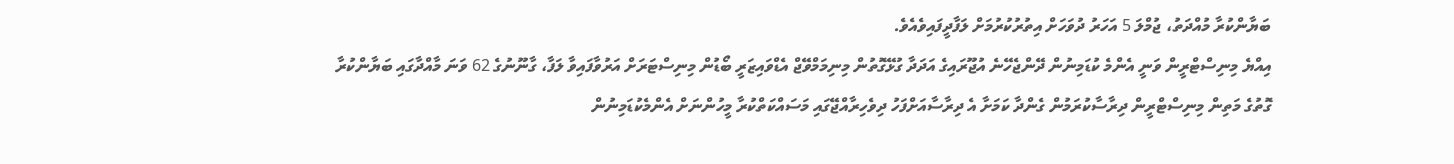ބަޔާންކުރާ މުއްދަތު، ޖުމްލަ 5 އަހަރު ދުވަހަށް އިތުރުކުރުމަށް ލަފާދީފައިވެއެވެ.
އިއްޔެ މިނިސްޓްރީން ވަނީ އެންމެ ކުޑަމިނުން ދޭންޖެހޭނެ އުޖޫރައިގެ އަދަދާ ގުޅޭގޮތުން މިނިމަމްވޭޖް އެޑްވައިޒަރީ ބޯޑުން މިނިސްޓަރަށް އަރުވާފައިވާ ލަފާ، ގާނޫނުގެ 62 ވަނަ މާއްދާގައި ބަޔާންކުރާ ގޮތުގެ މަތިން މިނިސްޓްރީން ދިރާސާކުރަމުން ގެންދާ ކަމަށާ އެ ދިރާސާއަށްފަހު ދިވެހިރާއްޖޭގައި މަސައްކަތްކުރާ މީހުންނަށް އެންމެކުޑަމިނުން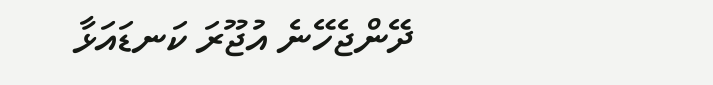ދޭންޖެހޭނެ އުޖޫރަ ކަނޑައަޅާ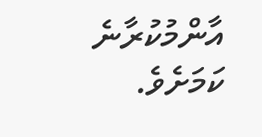އާންމުކުރާނެ ކަމަށެވެ.